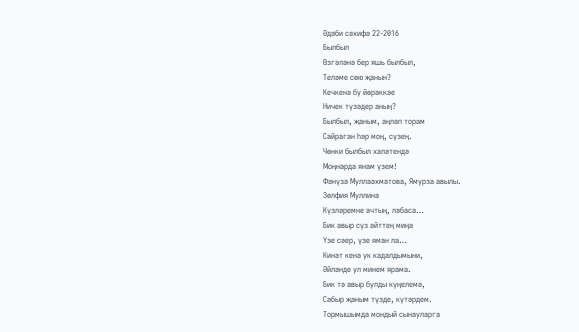Әдәби сәхифә 22-2016
Былбыл
Өзгәләнә бер яшь былбыл,
Теләме сөю җанын?
Кечкенә бу йөрәккәе
Ничек түзәдер аның?
Былбыл, җаным, аңлап торам
Сайраган һәр моң, сүзең.
Чөнки былбыл халәтендә
Моңнарда янам үзем!
Фәнүзә Муллаәхмәтова, Ямурза авылы.
Зөлфия Муллина
Күзләремне ачтың, ләбаса…
Бик авыр сүз әйттең миңа
Үзе сәер, үзе яман ла…
Кинәт кенә ук кадалдымыни,
Әйләнде ул минем ярама.
Бик тә авыр булды күңелемә,
Сабыр җаным түзде, күтәрдем.
Тормышымда мондый сынауларга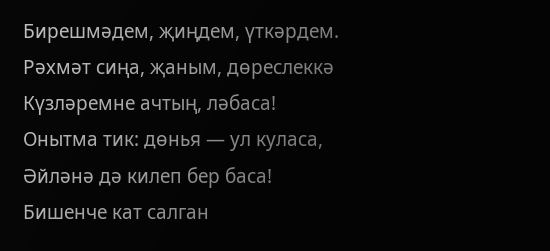Бирешмәдем, җиңдем, үткәрдем.
Рәхмәт сиңа, җаным, дөреслеккә
Күзләремне ачтың, ләбаса!
Онытма тик: дөнья — ул куласа,
Әйләнә дә килеп бер баса!
Бишенче кат салган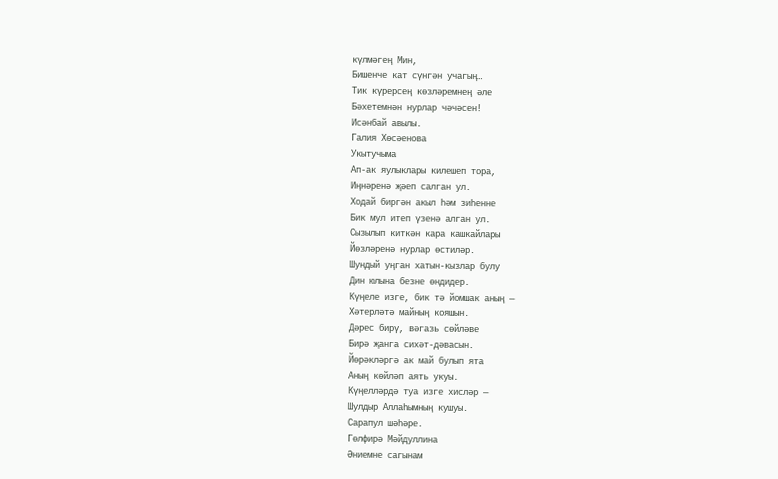күлмәгең Мин,
Бишенче кат сүнгән учагың…
Тик күрерсең көзләремнең әле
Бәхетемнән нурлар чәчәсен!
Исәнбай авылы.
Галия Хөсәенова
Укытучыма
Ап-ак яулыклары килешеп тора,
Иңнәренә җәеп салган ул.
Ходай биргән акыл һәм зиһенне
Бик мул итеп үзенә алган ул.
Сызылып киткән кара кашкайлары
Йөзләренә нурлар өстиләр.
Шундый уңган хатын-кызлар булу
Дин юлына безне өндидер.
Күңеле изге, бик тә йомшак аның —
Хәтерләтә майның кояшын.
Дәрес бирү, вәгазь сөйләве
Бирә җанга сихәт-дәвасын.
Йөрәкләргә ак май булып ята
Аның көйләп аять укуы.
Күңелләрдә туа изге хисләр —
Шулдыр Аллаһымның кушуы.
Сарапул шәһәре.
Гөлфирә Мәйдуллина
Әниемне сагынам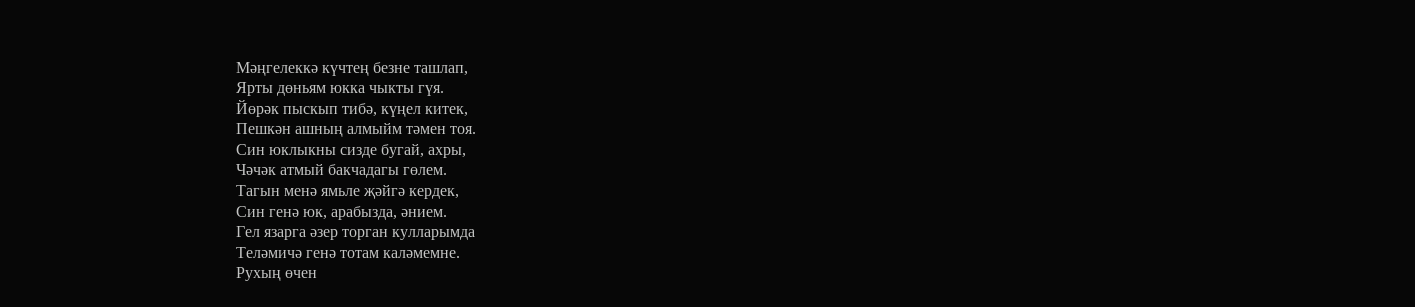Мәңгелеккә күчтең безне ташлап,
Ярты дөньям юкка чыкты гүя.
Йөрәк пыскып тибә, күңел китек,
Пешкән ашның алмыйм тәмен тоя.
Син юклыкны сизде бугай, ахры,
Чәчәк атмый бакчадагы гөлем.
Тагын менә ямьле җәйгә кердек,
Син генә юк, арабызда, әнием.
Гел язарга әзер торган кулларымда
Теләмичә генә тотам каләмемне.
Рухың өчен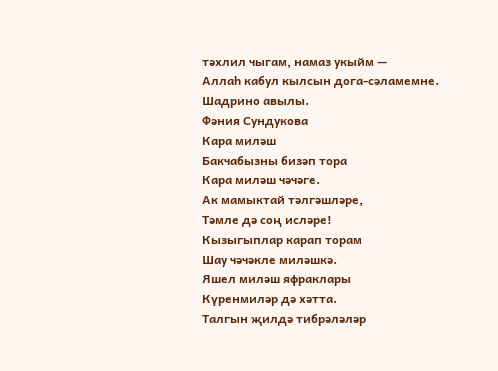тәхлил чыгам, намаз укыйм —
Аллаһ кабул кылсын дога-сәламемне.
Шадрино авылы.
Фәния Сундукова
Кара миләш
Бакчабызны бизәп тора
Кара миләш чәчәге.
Ак мамыктай тәлгәшләре,
Тәмле дә соң исләре!
Кызыгыплар карап торам
Шау чәчәкле миләшкә.
Яшел миләш яфраклары
Күренмиләр дә хәтта.
Талгын җилдә тибрәләләр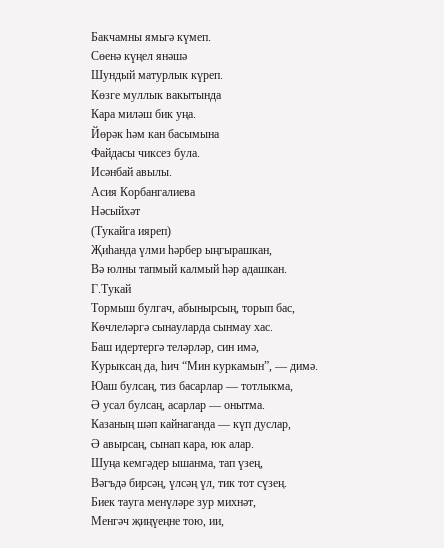Бакчамны ямьгә күмеп.
Сөенә күңел янәшә
Шундый матурлык күреп.
Көзге муллык вакытында
Кара миләш бик уңа.
Йөрәк һәм кан басымына
Файдасы чиксез була.
Исәнбай авылы.
Асия Корбангалиева
Нәсыйхәт
(Тукайга ияреп)
Җиһанда үлми һәрбер ыңгырашкан,
Вә юлны тапмый калмый һәр адашкан.
Г.Тукай
Тормыш булгач, абынырсың, торып бас,
Көчлеләргә сынауларда сынмау хас.
Баш идертергә теләрләр, син имә,
Курыксаң да, һич “Мин куркамын”, — димә.
Юаш булсаң, тиз басарлар — тотлыкма,
Ә усал булсаң, асарлар — онытма.
Казаның шәп кайнаганда — күп дуслар,
Ә авырсаң, сынап кара, юк алар.
Шуңа кемгәдер ышанма, тап үзең,
Вәгъдә бирсәң, үлсәң үл, тик тот сүзең.
Биек тауга менүләре зур михнәт,
Менгәч җиңүеңне тою, ии,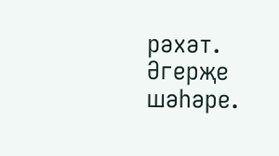рәхәт.
Әгерҗе шәһәре.